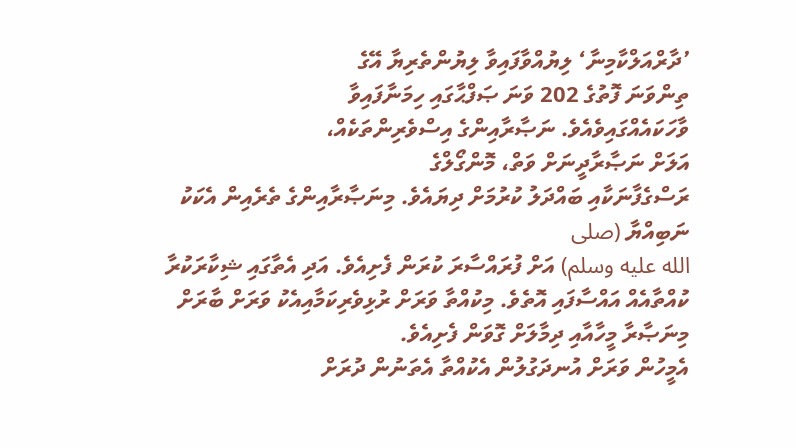’ދާރްއަލްކާމިނާ‘ ލިޔުއްވާފައިވާ ލިޔުންތެރިޔާ އޭގެ
ތިންވަނަ ފޮތުގެ 202 ވަނަ ޞަފްޙާގައި ހިމަނާފައިވާ
ވާހަކައެއްގައިވެއެވެ. ނަޞާރާއިންގެ އިސްވެރިންތަކެއް،
އަލަށް ނަޞާރާދީނަށް ވަތް، މޮންގޯލްގެ
ރަސްގެފާނަކާއި ބައްދަލު ކުރުމަށް ދިޔައެވެ. މިނަޞާރާއިންގެ ތެރެއިން އެކަކު ނަބިއްޔާ (صلى
الله عليه وسلم) އަށް ފުރައްސާރަ ކުރަން ފެށިއެވެ. އަދި އެތާގައި ޝިކާރަކުރާ
ކުއްތާއެއް އައްސާފައި އޮތެވެ. މިކުއްތާ ވަރަށް ރުޅިވެރިކަމާއިއެކު ވަރަށް ބާރަށް
މިނަޞާރާ މީހާއާއި ދިމާލަށް ގޮވަން ފެށިއެވެ.
އެމީހުން ވަރަށް އުނދަގުލުން އެކުއްތާ އެތަނުން ދުރަށް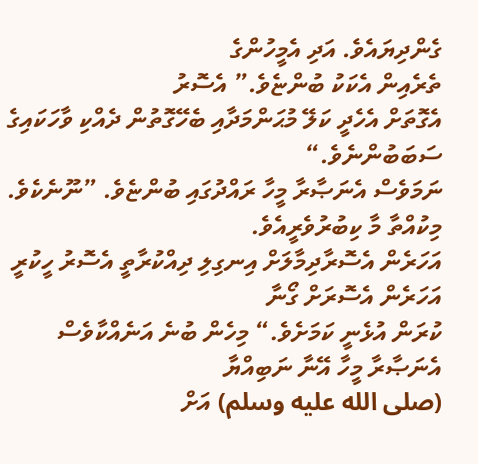ގެންދިޔައެވެ. އަދި އެމީހުންގެ
ތެރެއިން އެކަކު ބުންޏެވެ.” އެސޮރު
އެގޮތަށް އެހެދީ ކަލޭ މުޙަންމަދާއި ބެހޭގޮތުން ދެއްކި ވާހަކައިގެ ސަބަބުންނެވެ.“
ނަމަވެސް އެނަޞާރާ މީހާ ރައްދުގައި ބުންޏެވެ. ”ނޫނެކެވެ. މިކުއްތާ މާ ކިބުރުވެރީއެވެ.
އަހަރެން އެސޮރާދިމާލަށް އިނގިލި ދިއްކުރާތީ އެސޮރު ހީކުރީ އަހަރެން އެސޮރަށް ގޯނާ
ކުރަން އުޅެނީ ކަމަށެވެ.“ މިހެން ބުނެ އަނެއްކާވެސް އެނަޞާރާ މީހާ އޭނާ ނަބިއްޔާ
(صلى الله عليه وسلم) އަށް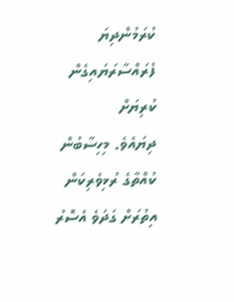ކުރަމުންދިޔަ ފުރައްސާރަޔައިގެން ކުރިޔަށް
ދިޔައެވެ. މިހިސާބުން ކުއްތާގެ ރުޅިވެރިކަން އިތުރަށް ގަދަވެ އެސޮރު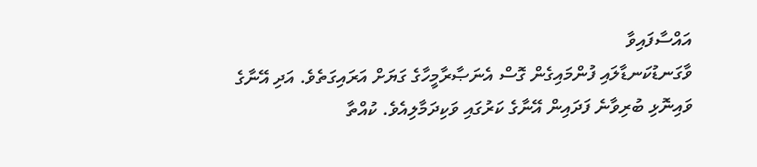އައްސާފައިވާ
ވާގަނޑުކަނޑާލައި ފުންމައިގެން ގޮސް އެނަޞާރާމީހާގެ ގަޔަށް އަރައިގަތެވެ. އަދި އޭނާގެ
ވައިނޮޅި ބުރިވާނެ ފަދައިން އޭނާގެ ކަރުގައި ވަކިދަމާލިއެވެ. ކުއްތާ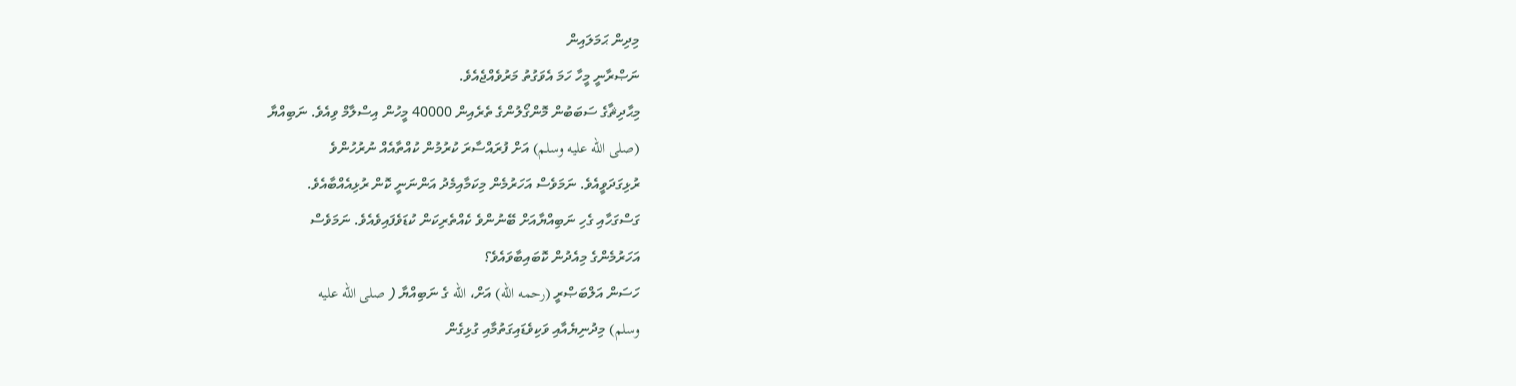މިދިން ޙަމަލައިން
ނަޞްރާނީ މީހާ ހަމަ އެވަގުތު މަރުވެއްޖެއެވެ.
މިޙާދިޘާގެ ސަބަބުން މޮންގޯލުންގެ ތެރެއިން 40000 މީހުން އިސްލާމް ވިއެވެ. ނަބިއްޔާ
(صلى الله عليه وسلم) އަށް ފުރައްސާރަ ކުރުމުން ކުއްތާއެއް ނުރުހުންވެ
ރުޅިގަދަވީއެވެ. ނަމަވެސް އަހަރުމެން މިކަމާއިމެދު އަންނަނީ ކޮން ރުޅިއެއްބާއެވެ.
ގަސްގަހާއި ގެހި ނަބިއްޔާއަށް ބޭނުންވެ ކެއްތެރިކަން ކުޑަވެފައިވެއެވެ. ނަމަވެސް
އަހަރުމެންގެ މިއެދުން ކޮބައިބާވައެވެ؟
ހަސަން އަލްބަޞްރީ (رحمه الله) އަށް، الله ގެ ނަބިއްޔާ ( صلى الله عليه
وسلم) މިދުނިޔެއާއި ވަކިވެޑައިގަތުމާއި ގުޅިގެން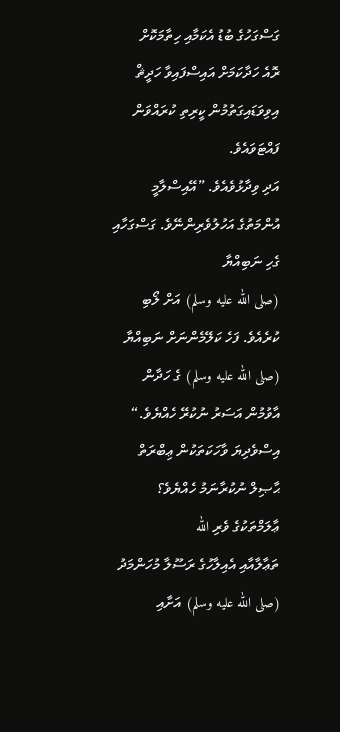ގަސްގަހުގެ ބުޑު އެކަމާއި ހިތާމަކޮށް
ރޮއެ ހަދާކަމަށް އައިސްފައިވާ ހަދީޘް އިވިވަޑައިގަތުމުން ކީރިތި ކުރައްވަން ފައްޓަވައެވެ.
އަދި ވިދާޅުވެއެވެ. ”އޭއިސްލާމީ އުންމަތުގެ އަހުލުވެރިންނޭވެ. ގަސްގަހާއި ގެހި ނަބިއްޔާ
(صلى الله عليه وسلم) އަށް ލޯބި ކުރެއެވެ. ފަހެ ކަލޭމެންނަށް ނަބިއްޔާ
(صلى الله عليه وسلم) ގެ ހަދާން އާވުމުން އަސަރު ނުކުރޭ ހެއްޔެވެ.“
އިސްވެދިޔަ ވާހަކަތަކުން ޢިބްރަތް ޙާޞިލް ނުކުރާނަމު ހެއްޔެވެ؟ ޢާލަމްތަކުގެ ވެރި الله
ތަޢާލާއާއި އެއިލާހުގެ ރަސޫލާ މުހަންމަދު (صلى الله عليه وسلم) އަށާއި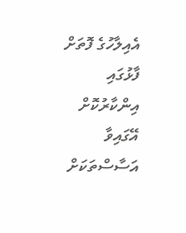އެއިލާހުގެ ފޮތަށް ފާޅުގައި އިންކާރުކޮށް އޭގައިވާ އަސާސްތަކަށް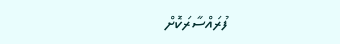ފުރައްސާރަކޮށް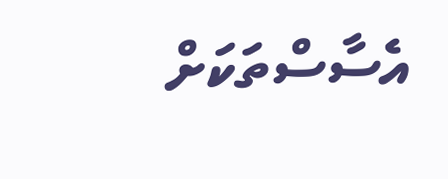އެސާސްތަކަށް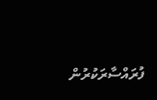ފުރައްސާރަކުރުން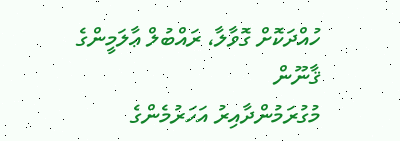ހުއްދަކޮށް ގޮވާލާ، ރައްބުލް ޢާލަމީންގެ ޤާނޫން
މުގުރަމުންދާއިރު އަހަރުމެންގެ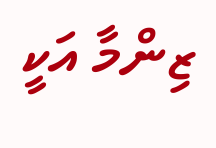ޒިންމާ އަކީ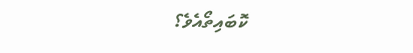ކޮބައިތޯއެވެ؟